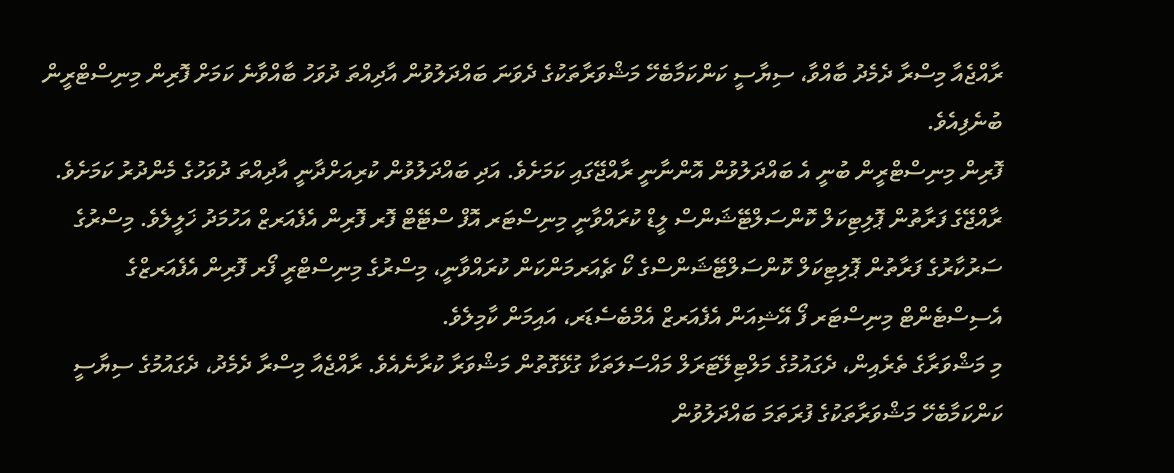ރާއްޖެއާ މިސްރާ ދެމެދު ބާއްވާ، ސިޔާސީ ކަންކަމާބެހޭ މަޝްވަރާތަކުގެ ދެވަނަ ބައްދަލުވުން އާދިއްތަ ދުވަހު ބާއްވާނެ ކަމަށް ފޮރިން މިނިސްޓްރީން ބުނެފިއެވެ.
ފޮރިން މިނިސްޓްރީން ބުނީ އެ ބައްދަލުވުން އޮންނާނީ ރާއްޖޭގައި ކަމަށެވެ. އަދި ބައްދަލުވުން ކުރިއަށްދާނީ އާދިއްތަ ދުވަހުގެ މެންދުރު ކަމަށެވެ.
ރާއްޖޭގެ ފަރާތުން ޕޮލިޓިކަލް ކޮންސަލްޓޭޝަންސް ލީޑް ކުރައްވާނީ މިނިސްޓަރ އޮފް ސްޓޭޓް ފޮރ ފޮރިން އެފެއަރޒް އަހުމަދު ޚަލީލެވެ. މިސްރުގެ ސަރުކާރުގެ ފަރާތުން ޕޮލިޓިކަލް ކޮންސަލްޓޭޝަންސްގެ ކޯ ޗެއަރމަންކަން ކުރައްވާނީ، މިސްރުގެ މިނިސްޓްރީ ފޯރ ފޮރިން އެފެއަރޒްގެ އެސިސްޓެންޓް މިނިސްޓަރ ފޯ އޭޝިއަން އެފެއަރޒް އެމްބެސެޑަރ، އައިމަން ކާމިލެވެ.
މި މަޝްވަރާގެ ތެރެއިން، ދެގައުމުގެ މަލްޓިލޭޓަރަލް މައްސަލަތަކާ ގުޅޭގޮތުން މަޝްވަރާ ކުރާނެއެވެ. ރާއްޖެއާ މިސްރާ ދެމެދު، ދެގައުމުގެ ސިޔާސީ ކަންކަމާބެހޭ މަޝްވަރާތަކުގެ ފުރަތަމަ ބައްދަލުވުން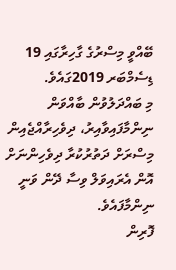ބޭއްވީ މިސްރުގެ ގާހިރާގައި 19 ޑިސެމްބަރ 2019ގައެވެ.
މި ބައްދަލުވުން ބާއްވަން ނިންމާފައިވާއިރު، ދިވެހިރާއްޖެއިން މިސްރަށް ދަތުރުކުރާ ދިވެހިންނަށް އޮން އެރައިވަލް ވިސާ ދޭން ވަނީ ނިންމާފައެވެ.
ފޮރިން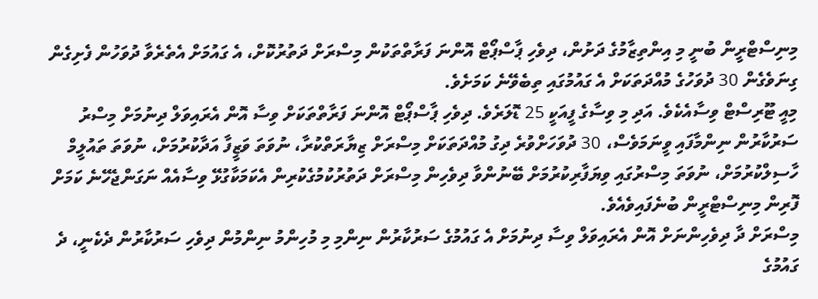މިނިސްޓްރީން ބުނީ މި އިންތިޒާމުގެ ދަށުން، ދިވެހި ޕާސްޕޯޓް އޮންނަ ފަރާތްތަކުން މިސްރަށް ދަތުރުކޮށް، އެ ގައުމަށް އެތެރެވާ ދުވަހުން ފެށިގެން ގިނަވެގެން 30 ދުވަހުގެ މުއްދަތަކަށް އެ ގައުމުގައި ތިބެވޭނެ ކަމަށެވެ.
މިއީ ޓޫރިސްޓް ވިސާއެކެވެ. އަދި މި ވިސާގެ ފީއަކީ 25 ޑޮލަރެވެ. ދިވެހި ޕާސްޕޯޓް އޮންނަ ފަރާތްތަކަށް ވިސާ އޮން އެރައިވަލް ދިނުމަށް މިސްރު ސަރުކާރުން ނިންމާފައި ވީނަމަވެސް، 30 ދުވަހަށްވުރެ ދިގު މުއްދަތަކަށް މިސްރަށް ޒިޔާރަތްކުރާ، ނުވަތަ ވަޒީފާ އަދާކުރުމަށް، ނުވަތަ ތައުލީމް ހާސިލްކުރުމަށް، ނުވަތަ މިސްރުގައި ވިޔަފާރިކުރުމަށް ބޭނުންވާ ދިވެހިން މިސްރަށް ދަތުރުކުމުގެކުރިން އެކަމަކާގުޅޭ ވިސާއެއް ނަގަންޖެހޭނެ ކަމަށް ފޮރިން މިނިސްޓްރީން ބުނެފައިވެއެވެ.
މިސްރަށް ދާ ދިވެހިންނަށް އޮން އެރައިވަލް ވިސާ ދިނުމަށް އެ ގައުމުގެ ސަރުކާރުން ނިންމި މި މުހިންމު ނިންމުން ދިވެހި ސަރުކާރުން ދެކެނީ، ދެ ގައުމުގެ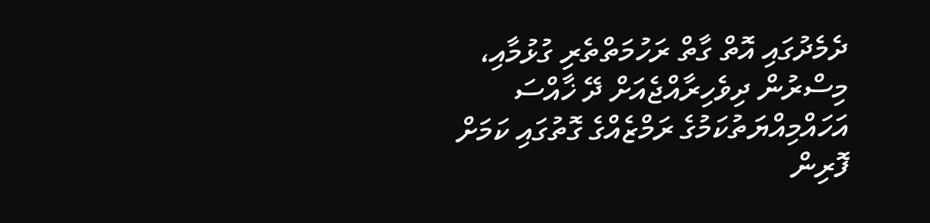ދެމެދުގައި އޮތް ގާތް ރަހުމަތްތެރި ގުޅުމާއި، މިސްރުން ދިވެހިރާއްޖެއަށް ދޭ ޚާއްސަ އަހައްމިއްޔަތުކަމުގެ ރަމްޒެއްގެ ގޮތުގައި ކަމަށް ފޮރިން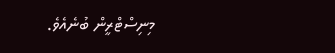މިނިސްޓްރީން ބުނެއެވެ.